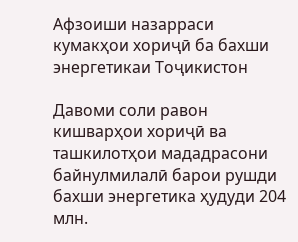Афзоиши назарраси кумакҳои хориҷӣ ба бахши энергетикаи Тоҷикистон

Давоми соли равон кишварҳои хориҷӣ ва ташкилотҳои мададрасони байнулмилалӣ барои рушди бахши энергетика ҳудуди 204 млн.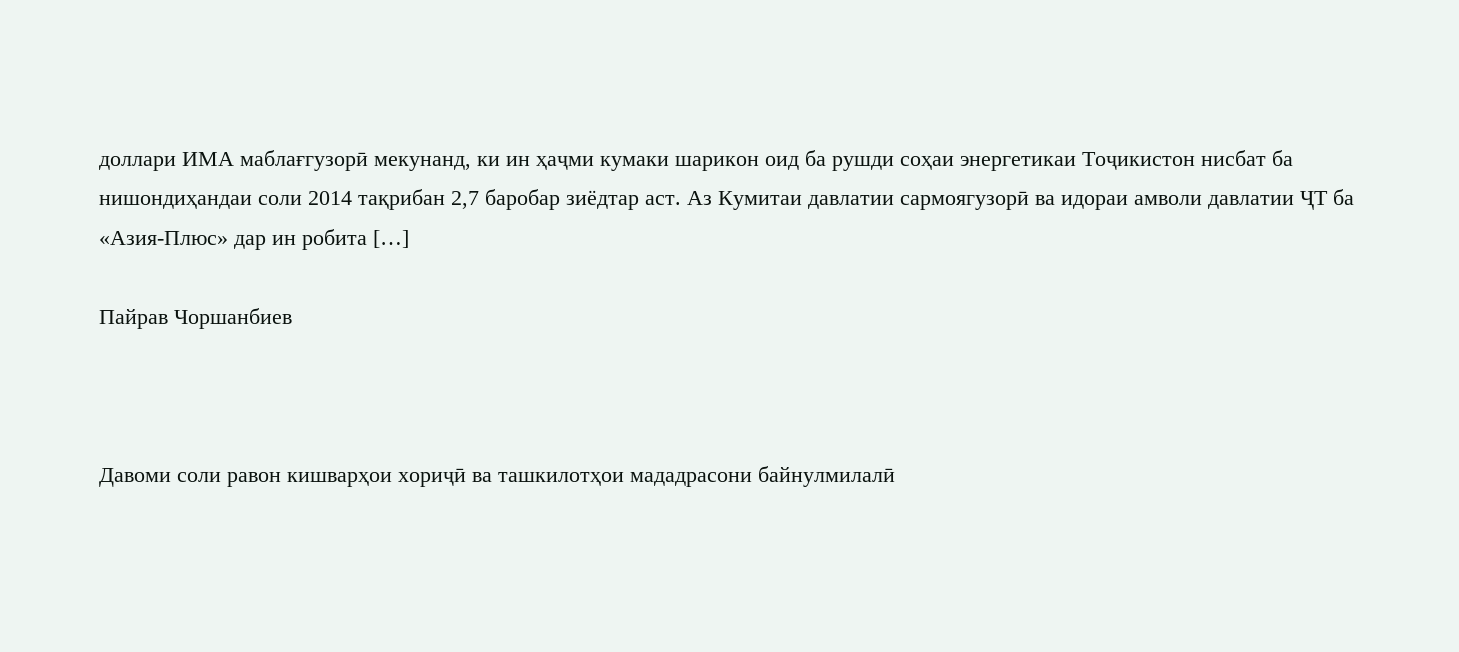доллари ИМА маблағгузорӣ мекунанд, ки ин ҳаҷми кумаки шарикон оид ба рушди соҳаи энергетикаи Тоҷикистон нисбат ба нишондиҳандаи соли 2014 тақрибан 2,7 баробар зиёдтар аст. Аз Кумитаи давлатии сармоягузорӣ ва идораи амволи давлатии ҶТ ба «Азия-Плюс» дар ин робита […]

Пайрав Чоршанбиев



Давоми соли равон кишварҳои хориҷӣ ва ташкилотҳои мададрасони байнулмилалӣ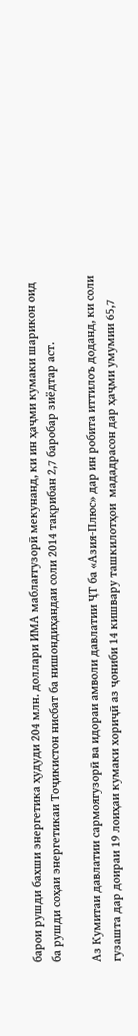барои рушди бахши энергетика ҳудуди 204 млн. доллари ИМА маблағгузорӣ мекунанд, ки ин ҳаҷми кумаки шарикон оид ба рушди соҳаи энергетикаи Тоҷикистон нисбат ба нишондиҳандаи соли 2014 тақрибан 2,7 баробар зиёдтар аст.

Аз Кумитаи давлатии сармоягузорӣ ва идораи амволи давлатии ҶТ ба «Азия-Плюс» дар ин робита иттилоъ доданд, ки соли гузашта дар доираи 19 лоиҳаи кумаки хориҷӣ аз ҷониби 14 кишвару ташкилотҳои  мададрасон дар ҳаҷми умумии 65,7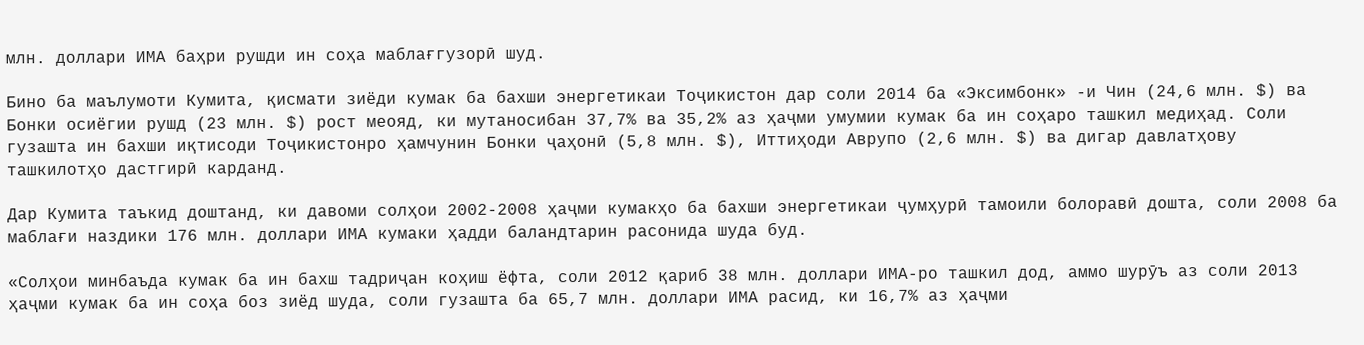млн. доллари ИМА баҳри рушди ин соҳа маблағгузорӣ шуд.

Бино ба маълумоти Кумита, қисмати зиёди кумак ба бахши энергетикаи Тоҷикистон дар соли 2014 ба «Эксимбонк» -и Чин (24,6 млн. $) ва Бонки осиёгии рушд (23 млн. $) рост меояд, ки мутаносибан 37,7% ва 35,2% аз ҳаҷми умумии кумак ба ин соҳаро ташкил медиҳад. Соли гузашта ин бахши иқтисоди Тоҷикистонро ҳамчунин Бонки ҷаҳонӣ (5,8 млн. $), Иттиҳоди Аврупо (2,6 млн. $) ва дигар давлатҳову ташкилотҳо дастгирӣ карданд.

Дар Кумита таъкид доштанд, ки давоми солҳои 2002-2008 ҳаҷми кумакҳо ба бахши энергетикаи ҷумҳурӣ тамоили болоравӣ дошта, соли 2008 ба маблағи наздики 176 млн. доллари ИМА кумаки ҳадди баландтарин расонида шуда буд.

«Солҳои минбаъда кумак ба ин бахш тадриҷан коҳиш ёфта, соли 2012 қариб 38 млн. доллари ИМА-ро ташкил дод, аммо шурӯъ аз соли 2013 ҳаҷми кумак ба ин соҳа боз зиёд шуда, соли гузашта ба 65,7 млн. доллари ИМА расид, ки 16,7% аз ҳаҷми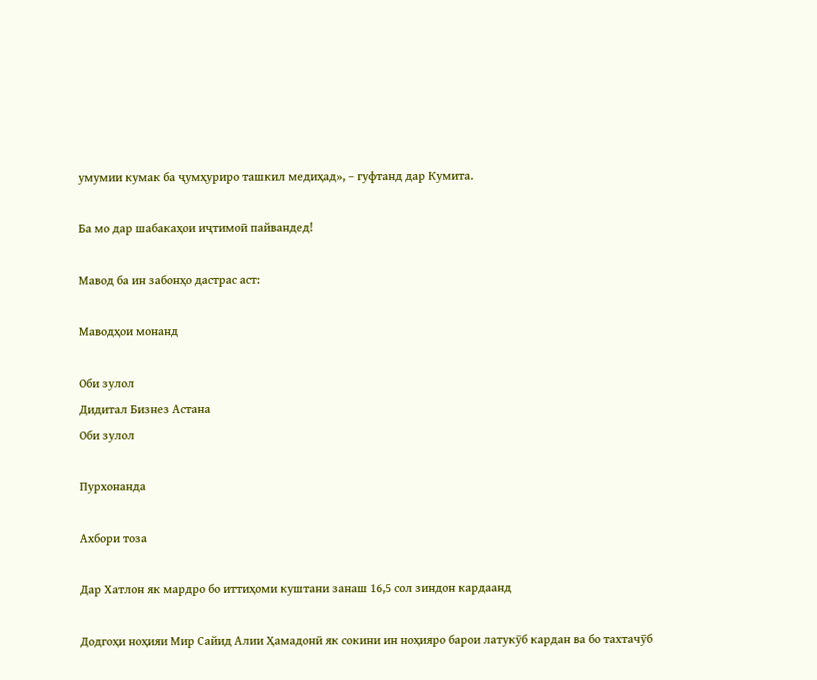умумии кумак ба ҷумҳуриро ташкил медиҳад», – гуфтанд дар Кумита.

Ба мо дар шабакаҳои иҷтимоӣ пайвандед!

Мавод ба ин забонҳо дастрас аст:

Маводҳои монанд

Оби зулол
Дидитал Бизнез Астана
Оби зулол

Пурхонанда

Ахбори тоза

Дар Хатлон як мардро бо иттиҳоми куштани занаш 16,5 сол зиндон кардаанд

Додгоҳи ноҳияи Мир Сайид Алии Ҳамадонӣ як сокини ин ноҳияро барои латукӯб кардан ва бо тахтачӯб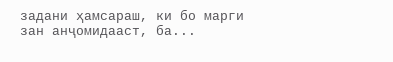задани ҳамсараш, ки бо марги зан анҷомидааст, ба...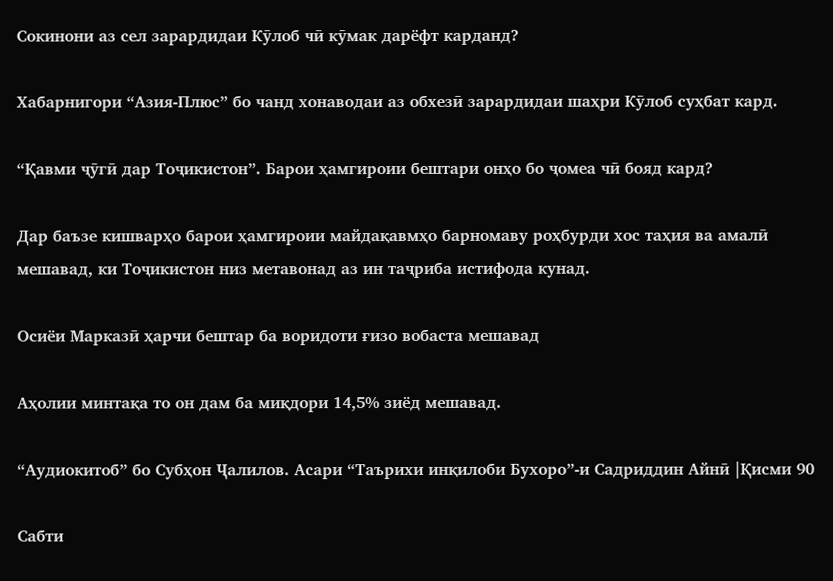Сокинони аз сел зарардидаи Кӯлоб чӣ кӯмак дарёфт карданд?

Хабарнигори “Азия-Плюс” бо чанд хонаводаи аз обхезӣ зарардидаи шаҳри Кӯлоб суҳбат кард.

“Қавми ҷӯгӣ дар Тоҷикистон”. Барои ҳамгироии бештари онҳо бо ҷомеа чӣ бояд кард?

Дар баъзе кишварҳо барои ҳамгироии майдақавмҳо барномаву роҳбурди хос таҳия ва амалӣ мешавад, ки Тоҷикистон низ метавонад аз ин таҷриба истифода кунад.

Осиёи Марказӣ ҳарчи бештар ба воридоти ғизо вобаста мешавад

Аҳолии минтақа то он дам ба миқдори 14,5% зиёд мешавад.

“Аудиокитоб” бо Субҳон Ҷалилов. Асари “Таърихи инқилоби Бухоро”-и Садриддин Айнӣ |Қисми 90

Cабти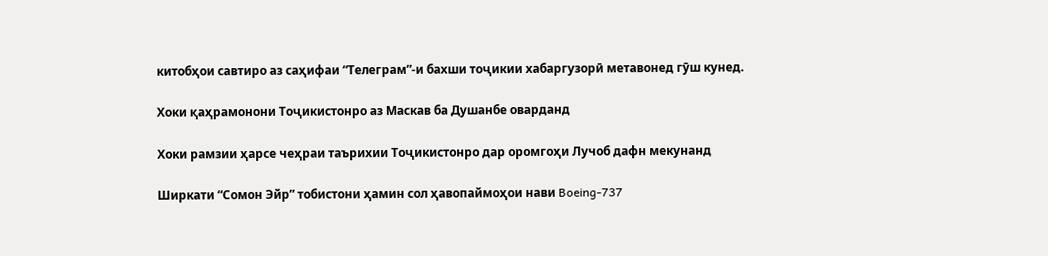китобҳои савтиро аз саҳифаи “Телеграм”-и бахши тоҷикии хабаргузорӣ метавонед гӯш кунед.

Хоки қаҳрамонони Тоҷикистонро аз Маскав ба Душанбе оварданд

Хоки рамзии ҳарсе чеҳраи таърихии Тоҷикистонро дар оромгоҳи Лучоб дафн мекунанд

Ширкати “Сомон Эйр” тобистони ҳамин сол ҳавопаймоҳои нави Boeing-737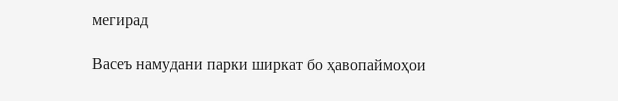мегирад

Васеъ намудани парки ширкат бо ҳавопаймоҳои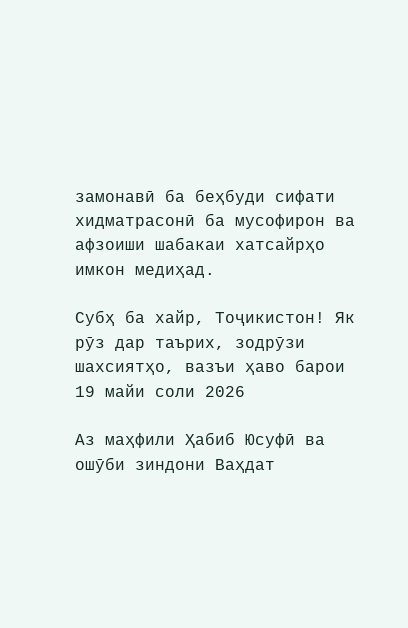замонавӣ ба беҳбуди сифати хидматрасонӣ ба мусофирон ва афзоиши шабакаи хатсайрҳо имкон медиҳад.

Субҳ ба хайр, Тоҷикистон! Як рӯз дар таърих, зодрӯзи шахсиятҳо, вазъи ҳаво барои 19 майи соли 2026

Аз маҳфили Ҳабиб Юсуфӣ ва ошӯби зиндони Ваҳдат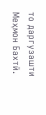то даргузашти Меҳмон Бахтӣ.